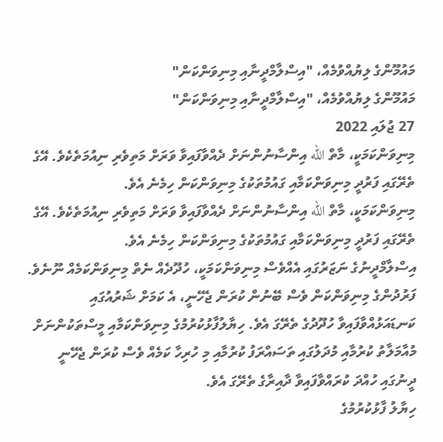މައުމޫންގެ ލިޔުއްވުމެއް، "އިސްލާމްދީނާއި މިނިވަންކަން"
މައުމޫންގެ ލިޔުއްވުމެއް، "އިސްލާމްދީނާއި މިނިވަންކަން"
27 ޖުލައި 2022
މިނިވަންކަމަކީ، މާތް الله އިންސާނުންނަށް ދެއްވާފައިވާ ވަރަށް މަތިވެރި ނިއުމަތެކެވެ. އޭގެ ތެރޭގައި ފަރުދީ މިނިވަންކަމާއި ގައުމުތަކުގެ މިނިވަންކަން ހިމެނެ އެވެ.
މިނިވަންކަމަކީ، މާތް الله އިންސާނުންނަށް ދެއްވާފައިވާ ވަރަށް މަތިވެރި ނިއުމަތެކެވެ. އޭގެ ތެރޭގައި ފަރުދީ މިނިވަންކަމާއި ގައުމުތަކުގެ މިނިވަންކަން ހިމެނެ އެވެ.
އިސްލާމްދީނުގެ ނަޒަރުގައި އެއްވެސް މިނިވަންކަމަކީ، ހުދޫދެއް ނެތް މިނިވަންކަމެއް ނޫނެވެ. ފަރުދުންގެ މިނިވަންކަން ވެސް ބޭނުން ކުރަން ޖެހޭނީ، އެ ކަމަށް ޝަރުއުގައި ކަނޑައަޅުއްވާފައިވާ ހުދޫދުގެ ތެރޭގަ އެވެ. ހިޔާލުފާޅުކުރުމުގެ މިނިވަންކަމާއި މީސްތަކުންނަށް މުއާމަލާތު ކުރުމާއި މުދަލުގައި ތަސައްރަފު ކުރުމާއި މި ހުރިހާ ކަމެއް ވެސް ކުރަން ޖެހޭނީ ދީނުގައި ހުއްދަ ކުރައްވާފައިވާ ދާއިރާގެ ތެރޭގަ އެވެ.
ހިޔާލު ފާޅުކުރުމުގެ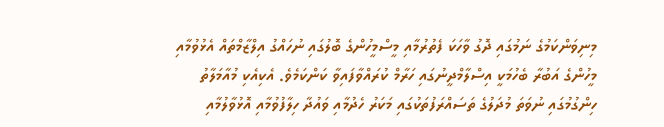މިނިވަންކަމުގެ ނަމުގައި ދޮގު ވާހަކަ ފެތުރުމާއި މީސްމީހުންގެ ބޮލުގައި ނުހައްގު އިލްޒާމްތައް އެޅުވުމާއި މީހުންގެ އަބުރާ ބެހުމަކީ އިސްލާމްދީނުގައި ހަރާމް ކުރައްވާފައިވާ ކަންކަމެވެ. އެކިއެކި މުއާމަލާތު ހިންގުމުގައި ނުވަތަ މުދަލުގެ ތަސައްރަފުތަކުގައި މަކަރު ހެދުމާއި ވައުދާ ހިލާފުވުމާއި އޮޅުވާލުމާއި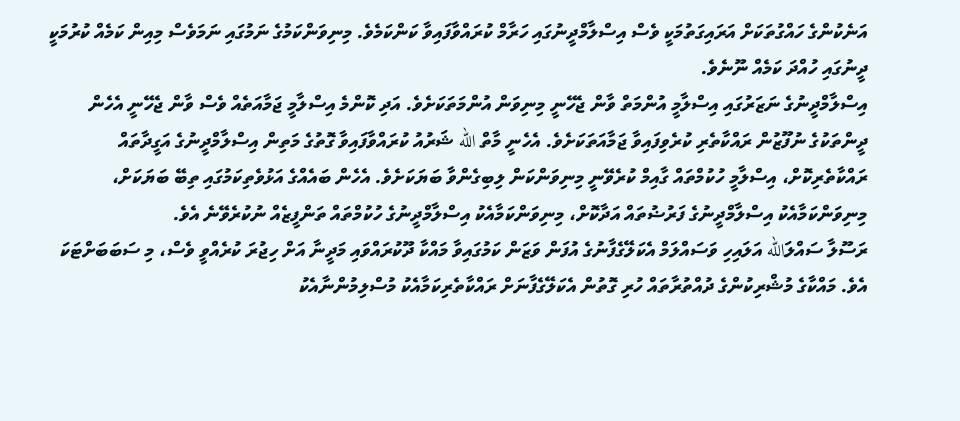އަނެކުންގެ ހައްގުތަކަށް އަރައިގަތުމަކީ ވެސް އިސްލާމްދީނުގައި ހަރާމް ކުރައްވާފައިވާ ކަންކަމެވެ. މިނިވަންކަމުގެ ނަމުގައި ނަމަވެސް މިއިން ކަމެއް ކުރުމަކީ ދީނުގައި ހުއްދަ ކަމެއް ނޫނެވެ.
އިސްލާމްދީނުގެ ނަޒަރުގައި އިސްލާމީ އުންމަތް ވާން ޖެހޭނީ މިނިވަން އުންމަތަކަށެވެ. އަދި ކޮންމެ އިސްލާމީ ޖަމާއަތެއް ވެސް ވާން ޖެހޭނީ އެހެން ދީންތަކުގެ ނުފޫޒުން ރައްކާތެރި ކުރެވިފައިވާ ޖަމާއަތަކަށެވެ. އެހެނީ މާތް الله ޝަރުއު ކުރައްވާފައިވާ ގޮތުގެ މަތިން އިސްލާމްދީނުގެ އަގީދާތައް ރައްކާތެރިކޮށް، އިސްލާމީ ހުކުމްތައް ގާއިމް ކުރެވޭނީ މިނިވަންކަން ލިބިގެންވާ ބަޔަކަށެވެ. އެހެން ބައެއްގެ އަޅުވެތިކަމުގައި ތިބޭ ބަޔަކަށް، މިނިވަންކަމާއެކު އިސްލާމްދީނުގެ ފަރުޟުތައް އަދާކޮށް، މިނިވަންކަމާއެކު އިސްލާމްދީނުގެ ހުކުމްތައް ތަންފީޒެއް ނުކުރެވޭނެ އެވެ.
ރަސޫލާ ސައްލަالله އަލައިހި ވަސައްލަމް އެކަލޭގެފާނުގެ އުފަން ވަޒަން ކަމުގައިވާ މައްކާ ދޫކުރައްވައި މަދީނާ އަށް ހިޖުރަ ކުރެއްވީ ވެސް، މި ސަބަބަށްޓަކަ އެވެ. މައްކާގެ މުޝްރިކުންގެ ދުއްތުރާތައް ހުރި ގޮތުން އެކަލޭގެފާނަށް ރައްކާތެރިކަމާއެކު މުސްލިމުންނާއެކު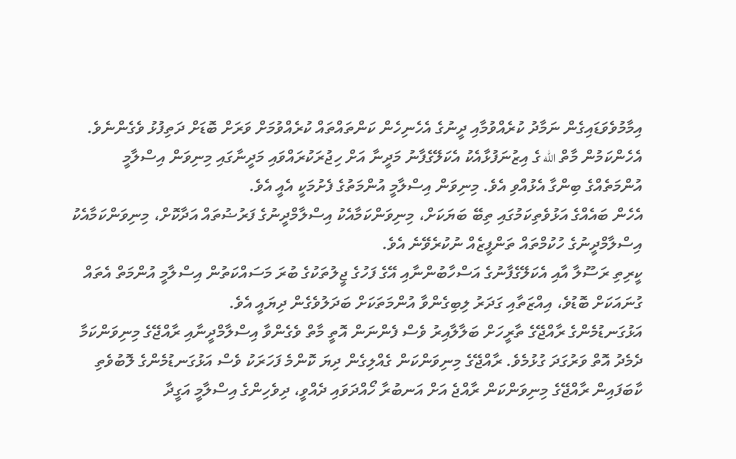އިމާމުވެވަޑައިގެން ނަމާދު ކުރެއްވުމާއި ދީނުގެ އެހެނިހެން ކަންތައްތައް ކުރެއްވުމަށް ވަރަށް ބޮޑަށް ދަތިފުޅު ވެގެންނެވެ. އެހެންކަމުން މާތް الله ގެ އިޒުނަފުޅާއެކު އެކަލޭގެފާނު މަދީނާ އަށް ހިޖުރަކުރައްވައި މަދީނާގައި މިނިވަން އިސްލާމީ އުންމަތެއްގެ ބިންގާ އެޅުއްވި އެވެ. މިނިވަން އިސްލާމީ އުންމަތުގެ ފެށުމަކީ އެއީ އެވެ.
އެހެން ބައެއްގެ އަޅުވެތިކަމުގައި ތިބޭ ބަޔަކަށް، މިނިވަންކަމާއެކު އިސްލާމްދީނުގެ ފަރުޟުތައް އަދާކޮށް، މިނިވަންކަމާއެކު އިސްލާމްދީނުގެ ހުކުމްތައް ތަންފީޒެއް ނުކުރެވޭނެ އެވެ.
ކީރިތި ރަސޫލާ އާއި އެކަލޭގެފާނުގެ އަސްހާބުންނާއި އޭގެ ފަހުގެ ޖީލުތަކުގެ ބުރަ މަސައްކަތުން އިސްލާމީ އުންމަތް އެތައް ގުނައަކަށް ބޮޑުވެ، އިއްޒަތާއި ގަދަރު ލިބިގެންވާ އުންމަތަކަށް ބަދަލުވެގެން ދިޔައީ އެވެ.
އަޅުގަނޑުމެންގެ ރާއްޖޭގެ ތާރީހަށް ބަލާލާއިރު ވެސް ފެންނަން އޮތީ މާތް ވެގެންވާ އިސްލާމްދީނާއި ރާއްޖޭގެ މިނިވަންކަމާ ދެމެދު އޮތް ވަރުގަދަ ގުޅުމެވެ. ރާއްޖޭގެ މިނިވަންކަން ގެއްލިގެން ދިޔަ ކޮންމެ ފަހަރަކު ވެސް އަޅުގަނޑުމެންގެ ލޮބުވެތި ކާބަފައިން ރާއްޖޭގެ މިނިވަންކަން ރާއްޖެ އަށް އަނބުރާ ހޯއްދަވައި ދެއްވީ، ދިވެހިންގެ އިސްލާމީ އަގީދާ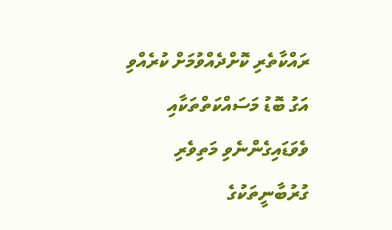ރައްކާތެރި ކޮށްދެއްވުމަށް ކުރެއްވި އަގު ބޮޑު މަސައްކަތްތަކާއި ވެވަޑައިގެންނެވި މަތިވެރި ގުރުބާނީތަކުގެ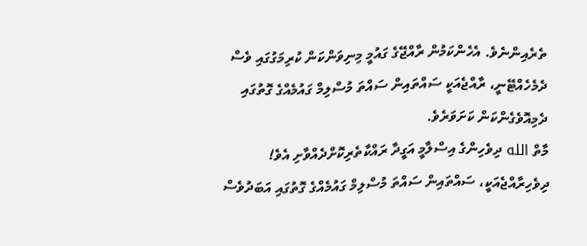ތެރެއިންނެވެ. އެހެންކަމުން ރާއްޖޭގެ ގައުމީ މިނިވަންކަން ކުރިމަގުގައި ވެސް ދެމެހެއްޓޭނީ، ރާއްޖެއަކީ ސައްތައިން ސައްތަ މުސްލިމް ގައުމެއްގެ ގޮތުގައި ދެމިއޮވެގެންކަން ކަށަވަރެވެ.
މާތް الله ދިވެހިންގެ އިސްލާމީ އަގީދާ ރައްކާތެރިކޮށްދެއްވާށި އެވެ! ދިވެހިރާއްޖެއަކީ، ސައްތައިން ސައްތަ މުސްލިމް ގައުމެއްގެ ގޮތުގައި އަބަދުވެސް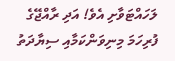ލަހައްޓަވާށި އެވެ! އަދި ރާއްޖޭގެ ފުރިހަމަ މިނިވަންކަމާއި ސިޔާދަތު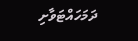ދަމަހައްޓަވާށި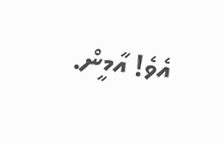އެވެ! އާމީން.